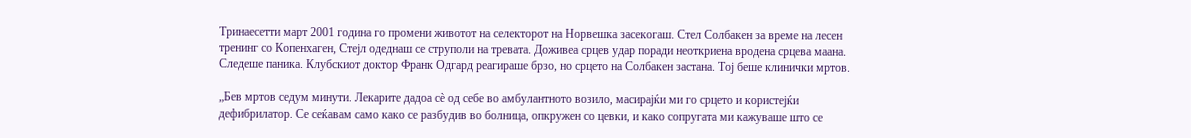Тринаесетти март 2001 година го промени животот на селекторот на Норвешка засекогаш. Стел Солбакен за време на лесен тренинг со Копенхаген, Стејл одеднаш се струполи на тревата. Доживеа срцев удар поради неоткриена вродена срцева маана.
Следеше паника. Клубскиот доктор Франк Одгард реагираше брзо, но срцето на Солбакен застана. Тој беше клинички мртов.

„Бев мртов седум минути. Лекарите дадоа сѐ од себе во амбулантното возило, масирајќи ми го срцето и користејќи дефибрилатор. Се сеќавам само како се разбудив во болница, опкружен со цевки, и како сопругата ми кажуваше што се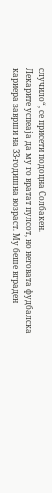случило“, се присети подоцна Солбакен.
Лекарите успеаја да му го вратат пулсот, но неговата фудбалска кариера заврши на 33-годишна возраст. Му беше вграден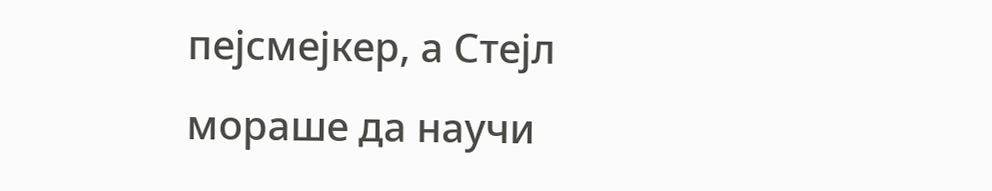пејсмејкер, а Стејл мораше да научи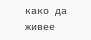како да живее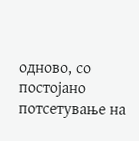одново, со постојано потсетување на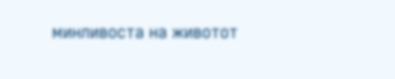минливоста на животот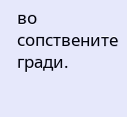во сопствените гради.